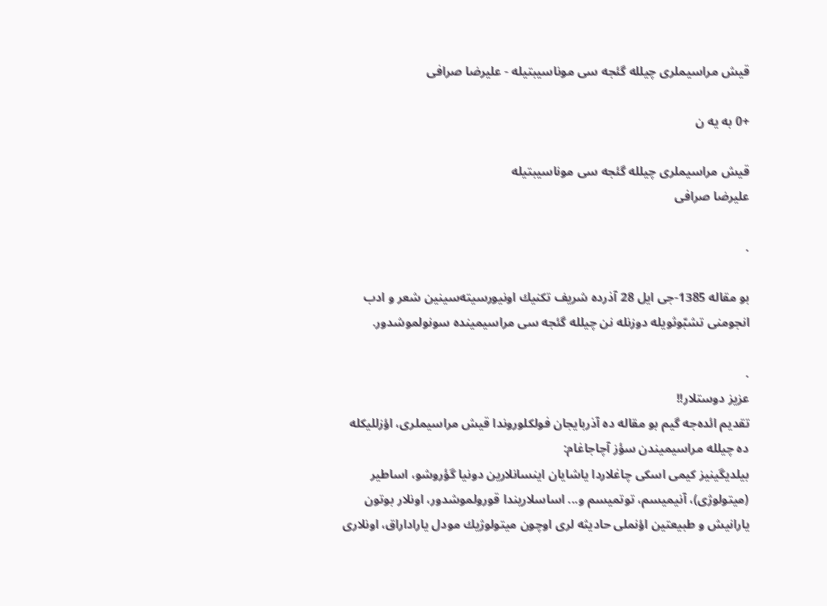قیش مراسیملری چیلله گئجه ‌سی موناسیبتیله - علیرضا صرافی

+0 به یه ن

قیش مراسیملری چیلله گئجه ‌سی موناسیبتیله
علیرضا صرافی

.

بو مقاله 1385-جی ایل 28 آذرده شریف تكنیك اونیورسیته‌سینین شعر و ادب انجومنی‌ تشبّوثویله دوزنله نن چیلله گئجه ‌سی مراسیمینده سونولموشدور.

.
عزیز دوستلار!!
تقدیم ائده‌جه گیم بو مقاله ده آذربایجان فولكلوروندا قیش مراسیملری، اؤزللیكله ده چیلله مراسیمیندن سؤز آچاجاغام:
بیلدیگینیز كیمی اسكی چاغلاردا یاشایان اینسانلارین دونیا گؤروشو، اساطیر (میتولوژی)، آنیمیسم، توتمیسم و... اساسلاریندا قورولموشدور، اونلار بوتون یارانیش و طبیعتین اؤنملی حادیثه‌ لری اوچون میتولوژیك مودل یاراداراق، اونلاری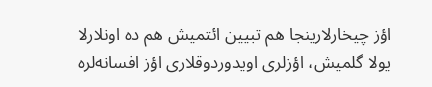اؤز چیخارلارینجا هم تبیین ائتمیش هم ده اونلارلا یولا گلمیش، اؤزلری اویدوردوقلاری اؤز افسانه‌لره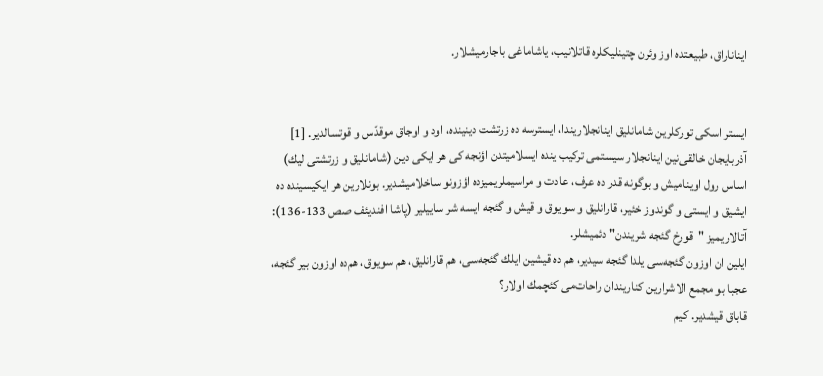ایناناراق، طبیعتده اوز وئرن چتینلیكلره قاتلانیب، یاشاماغی باجارمیشلار.


ایستر اسكی توركلرین شامانلیق اینانجلاریندا، ایسترسه ‌ده زرتشت دینینده، اود و اوجاق موقدّس و قوتسالدیر. [1] آذربایجان خالقی‌نین اینانجلار سیستمی تركیب ینده ایسلامیتدن اؤنجه ‌كی هر ایكی دین (شامانلیق و زرتشتی‌ لیك) اساس رول اوینامیش و بوگونه قدر ده عرف، عادت و مراسیملریمیزده اؤزونو ساخلامیشدیر. بونلارین هر ایكیسینده ده ایشیق و ایستی و گوندوز خئیر، قارانلیق و سویوق و قیش و گئجه ایسه شر ساییلیر (پاشا افندیئف صص 133-136):
آتالاریمیز "قورخ گئجه شریندن" دئمیشلر.
ایلین ان اوزون گئجه‌سی یلدا گئجه ‌سیدیر، هم ده قیشین ایلك گئجه‌سی، هم قارانلیق، هم سویوق، هم‌ده اوزون بیر گئجه، عجبا بو مجمع ‌الاشرارین كناریندان راحات‌می كئچمك اولار؟
قاباق قیشدیر. كیم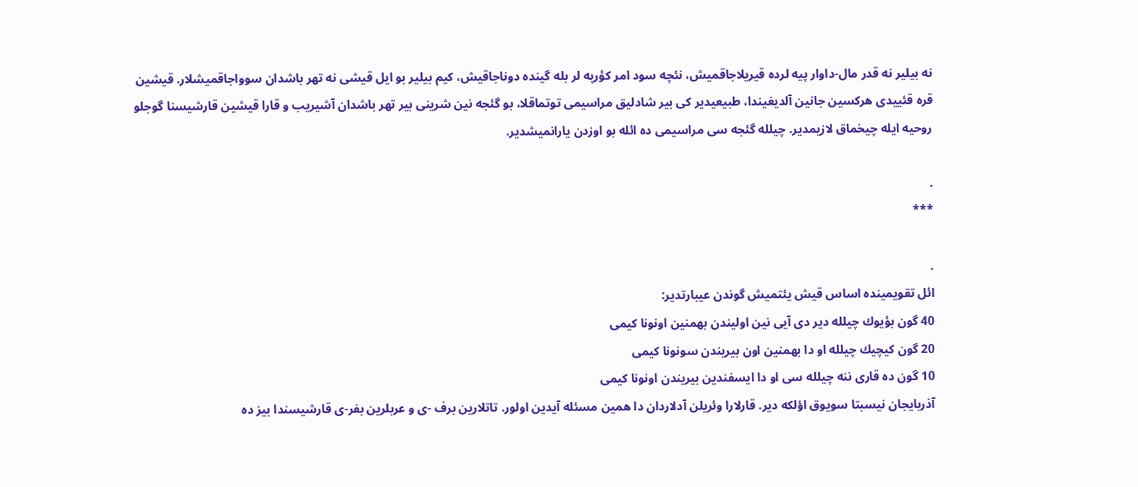نه بیلیر نه قدر مال-داوار پیه ‌لرده قیریلاجاقمیش، نئچه سود امر كؤرپه ‌لر بله گینده دوناجاقیش، كیم بیلیر بو ایل قیشی نه تهر باشدان سوواجاقمیشلار. قیشین قره ‌قئییدی هركسین جانین آلدیغیندا، طبیعیدیر كی بیر شادلیق مراسیمی توتماقلا، بو گئجه ‌نین شرینی بیر تهر باشدان آشیریب و قارا قیشین قارشیسنا گوجلو روحیه ‌ایله چیخماق لازیمدیر. چیلله گئجه‌ سی مراسیمی ده ائله بو اوزدن یارانمیشدیر.

.
***

.
ائل تقویمینده اساس قیش یئتمیش گوندن عیبارتدیر:
40 گون بؤیوك چیلله دیر دی ‌آیی ‌نین اولیندن بهمنین اونونا كیمی
20 گون كیچیك چیلله او دا بهمنین اون بیریندن سونونا كیمی
10 گون ده قاری ‌ننه چیلله ‌سی او دا ایسفندین بیریندن اونونا كیمی
آذربایجان نیسبتا سویوق اؤلكه‌ دیر. قارلارا وئریلن آدلاردان دا همین مسئله آیدین اولور. تاتلارین برف -ی و عربلرین بفر-ی قارشیسندا بیز ده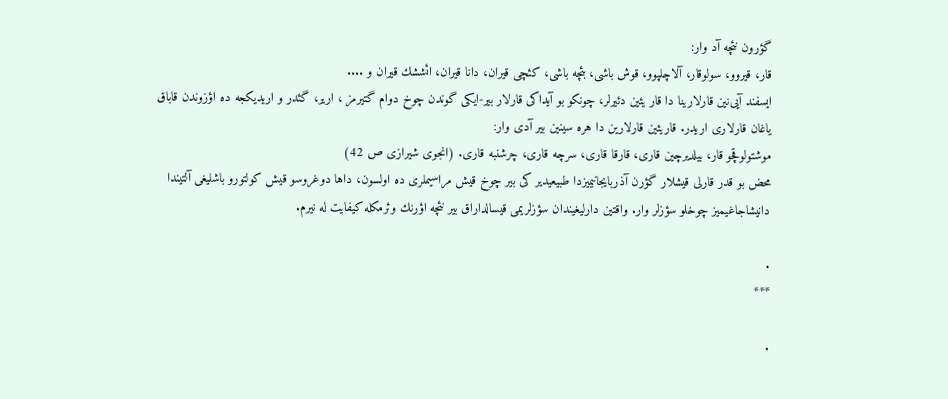گؤرون نئچه آد وار:
قار، قیروو، سولوقار، آلاچلپوو، قوش‌ باشی، بئچه ‌باشی، كئچی قیران، دانا قیران، ائششك قیران و ....
ایسفند آیی‌نین قارلارینا دا قار یئین دئیرلر، چونكو بو آیداكی قارلار بیر-ایكی گوندن چوخ دوام گتیرمز ، اریر، گئدر و اریدیكجه ده اؤزوندن قاباق یاغان قارلاری اریدر. قاریئین قارلارین دا هره‌ سینین بیر آدی وار:
موشتولوقچو قار، بیلدیرچین قاری، قارقا قاری، سرچه قاری، چرشنبه قاری. (انجوی شیرازی ص 42)
محض بو قدر قارلی قیشلار گؤرن آذربایجانیمیزدا طبیعیدیر كی بیر چوخ قیش مراسیملری ده اولسون، داها دوغروسو قیش كولتورو باشلیغی آلتیندا دانیشاجاغیمیز چوخلو سؤزلر وار. واقتین دارلیغیندان سؤزلریمی قیسالداراق بیر نئچه اؤرنك وئرمكله كیفایت ‌له نیرم.

.
***

.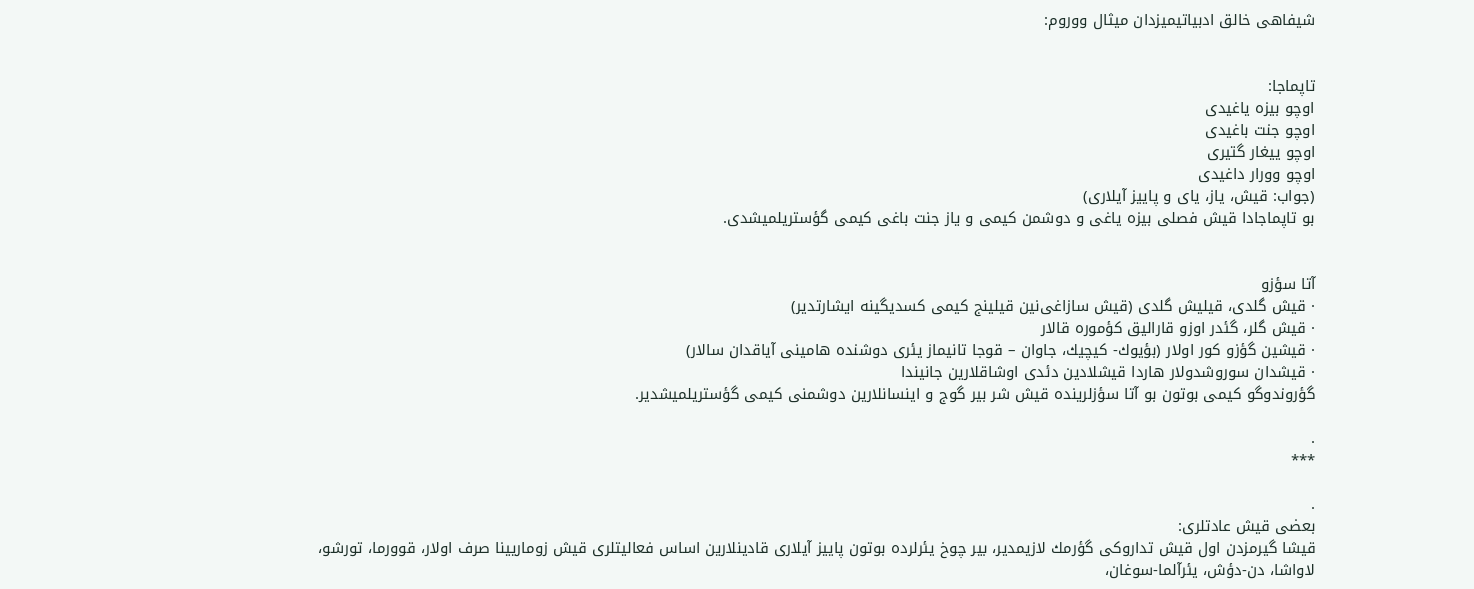شیفاهی خالق ادبیاتیمیزدان میثال ووروم:


تاپماجا:
اوچو بیزه یاغیدی
اوچو جنت باغیدی
اوچو ییغار گتیری
اوچو وورار داغیدی
(جواب: قیش، یاز، یای و پاییز آیلاری)
بو تاپماجادا قیش فصلی بیزه یاغی و دوشمن كیمی و یاز جنت باغی كیمی گؤستریلمیشدی.


آتا سؤزو
· قیش گلدی، قیلیش گلدی (قیش سازاغی‌نین قیلینج كیمی كسدیگینه ایشارتدیر)
· قیش گلر، گئدر اوزو قارالیق كؤموره قالار
· قیشین گؤزو كور اولار (بؤیوك- كیچیك، جاوان – قوجا تانیماز یئری دوشنده هامینی آیاقدان سالار)
· قیشدان سوروشدولار هاردا قیشلادین دئدی اوشاقلارین جانیندا
گؤروندوگو كیمی بوتون بو آتا سؤزلرینده قیش شر بیر گوج و اینسانلارین دوشمنی كیمی گؤستریلمیشدیر.

.
***

.
بعضی قیش عادتلری:
قیشا گیرمزدن اول قیش تداروكی گؤرمك لازیمدیر، بیر چوخ یئرلرده بوتون پاییز آیلاری‌ قادینلارین اساس فعالیتلری قیش زوماریینا صرف اولار، قوورما، تورشو، لاواشا، دن-دؤش، یئرآلما-سوغان،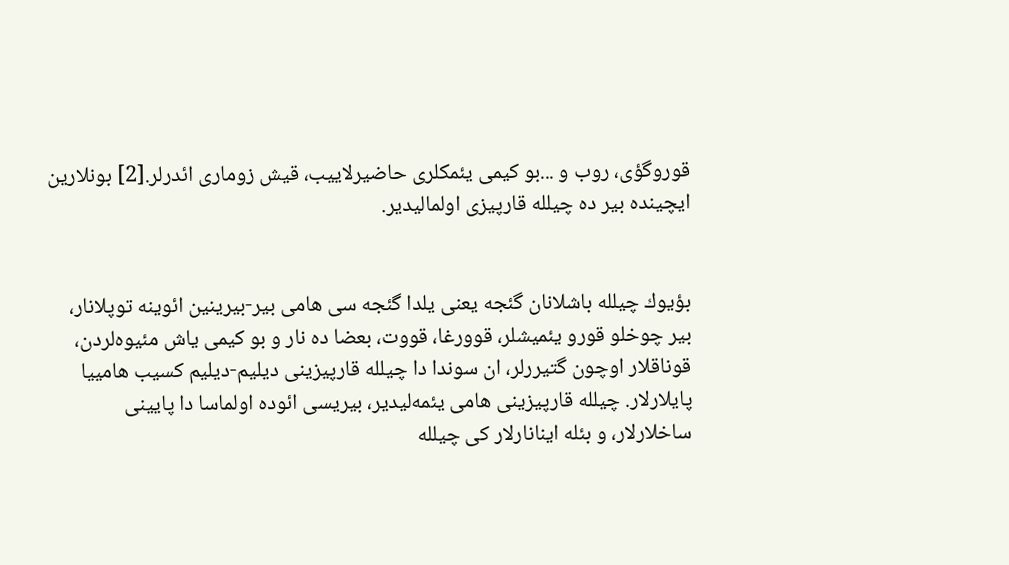قوروگؤی، روب و ...بو كیمی یئمكلری حاضیرلاییب، قیش زوماری ائدرلر.[2] بونلارین ایچینده بیر ده چیلله قارپیزی اولمالیدیر.


بؤیوك چیلله باشلانان گئجه یعنی یلدا گئجه‌ سی هامی بیر-بیرینین ائوینه توپلانار، بیر چوخلو قورو یئمیشلر، قوورغا، قووت، بعضا ده نار و بو كیمی یاش مئیوه‌لردن، قوناقلار اوچون گتیررلر، ان سوندا دا چیلله‌ قارپیزینی دیلیم-دیلیم كسیب هامییا پایلارلار. چیلله قارپیزینی هامی یئمه‌لیدیر، بیریسی ائوده اولماسا دا پایینی ساخلارلار، و بئله اینانارلار كی چیلله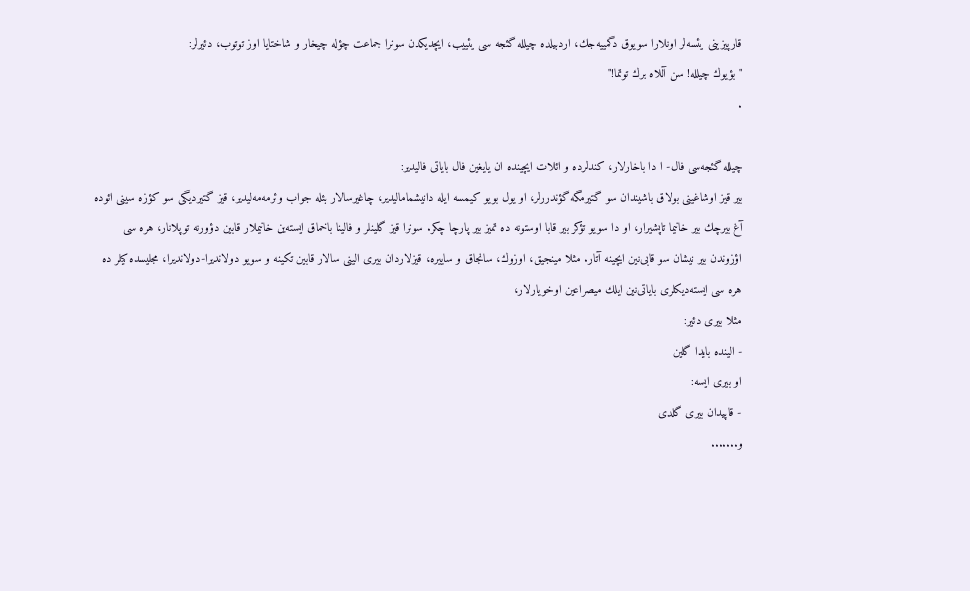قارپیزینی یئسه‌لر اونلارا سویوق دگمییه‌جك، اردبیلده چیلله گئجه ‌سی یئییب، ایچدیكدن سونرا جماعت چؤله چیخار و شاختایا اوز توتوب، دئیرلر:
"بؤیوك چیلله! سن آللاه برك توتما!"
.

چیلله گئجه‌سی فال- ا دا باخارلار، كندلرده و ائلات ایچینده ان یایغین فال بایاتی فالیدیر:
بیر قیز اوشاغینی بولاق باشیندان سو گتیرمگه گؤندررلر، او یول بویو كیمسه ایله دانیشمامالیدیر، چاغیرسالار بئله جواب وئرمه‌مه‌لیدیر، قیز گتیردیگی سو كؤزه ‌سینی ائوده آغ‌ بیرچك بیر خانیما تاپشیرار، او دا سویو تؤكر بیر قابا اوستونه ده تمیز بیر پارچا چكر. سونرا قیز گلینلر و فالینا باخماق ایسته‌ین خانیملار قابین دؤورنه توپلانار، هره ‌سی اؤزوندن بیر نیشان سو قابی‌نین ایچینه آتار. مثلا مینجیق، اوزوك، سانجاق و ساییره، قیزلاردان بیری الینی سالار قابین تكینه و سویو دولاندیرا-دولاندیرا، مجلیسده كیلر ده هره‌ سی ایسته‌دیكلری بایاتی‌نین ایلك میصراعین اوخویارلار،
مثلا بیری دئیر:
- الینده بایدا گلین
او بیری ایسه:
- قاپیدان بیری گلدی
و.......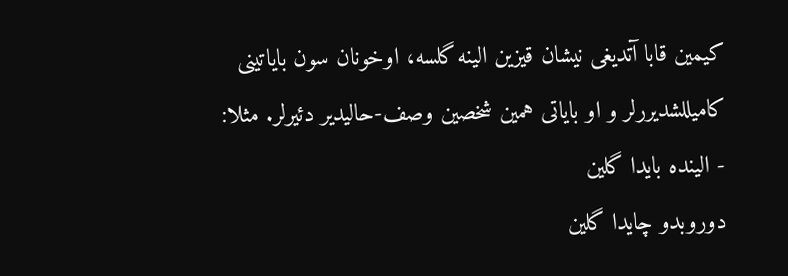كیمین قابا آتدیغی نیشان قیزین الینه گلسه، اوخونان سون بایاتینی كامیللشدیررلر و او بایاتی همین شخصین وصف-حالیدیر دئیرلر. مثلا:
- الینده بایدا گلین
دوروبدو چایدا گلین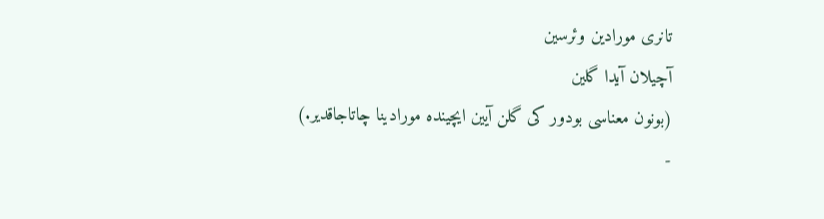تانری مورادین وئرسین
آچیلان آیدا گلین
(بونون معناسی بودور كی گلن آیین ایچینده مورادینا چاتاجاقدیر.)
-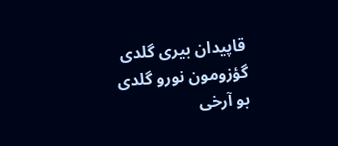قاپیدان بیری گلدی
گؤزومون نورو گلدی
بو آرخی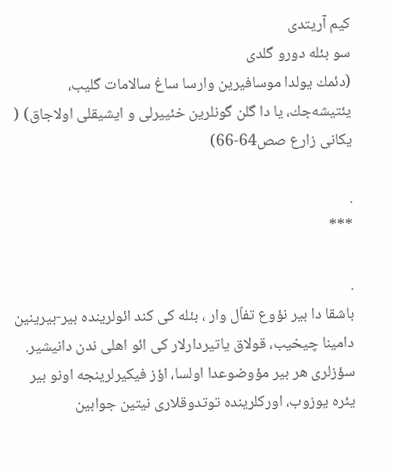كیم آریتدی
سو بئله دورو گلدی
(دئمك یولدا موسافیرین وارسا ساغ سالامات گلیب، یئتیشه‌جك، یا دا گلن گونلرین خئییرلی و ایشیقلی اولاجاق) ( یكانی زارع صص64-66)

.
***

.
باشقا دا بیر نؤوع تفاّل وار ، بئله كی كند ائولرینده بیر-بیرینین دامینا چیخیب، قولاق یاتیردارلار كی ائو اهلی ندن دانیشیر. سؤزلری هر بیر مؤوضوعدا اولسا، اؤز فیكیرلرینجه اونو بیر یئره یوزوب، اوركلرینده توتدوقلاری نیتین جوابین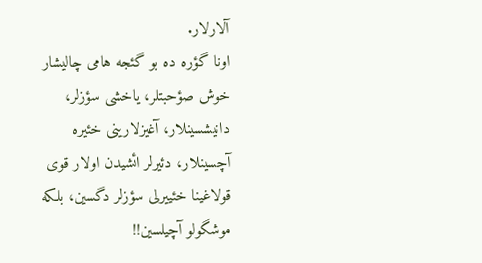آلارلار.
اونا گؤره ده بو گئجه هامی چالیشار خوش صؤحبتلر، یاخشی سؤزلر، دانیشسینلار، آغیزلارینی خئیره آچسینلار، دئیرلر ائشیدن اولار قوی قولاغینا خئییرلی سؤزلر دگسین، بلكه موشگولو آچیلسین!!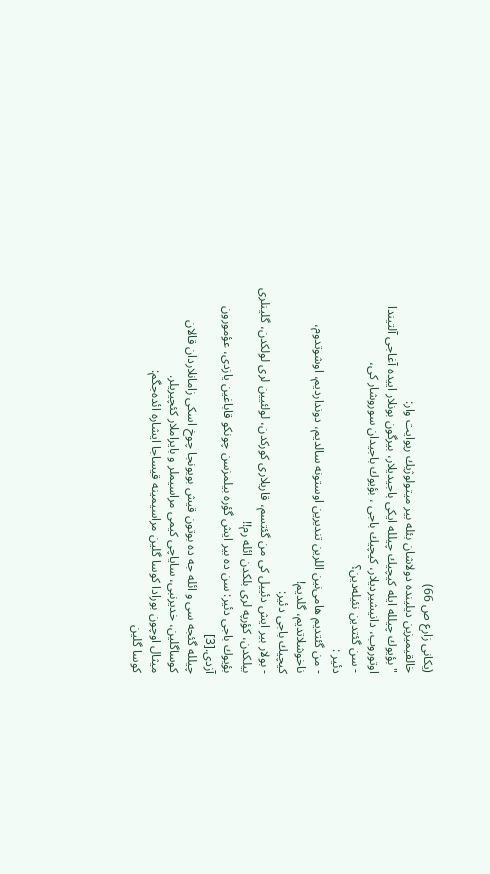(یكانی زارع ص 66)
خالقیمیزین دیلینده دولاشان بئله بیر میتولوژیك ریوایت وار:
"بؤیوك چیلله‌ ایله كیچیك چیلله ایكی باجیدیلار، بیرگون بونلار اییده آغاجی آلتیندا اوتوروب، دانیشیردیلار، كیچیك باجی ، بؤیوك باجیدان سوروشار كی،
- سن گئتدین نئیله‌دین؟
دئیر :
- من گئتدیم هامی‌نین اللرین تندیرین اوستونه سالدیم، دونداردیم، اوشوتدوم، ناخوشلاتدیم، گلدیم!
كیچیك باجی دئیر:
- بولار بیر ایش دئییل كی من گئتسم، قاریلاری كوركدن، لولئیین ‌لری لولكدن، گلینلری بیلكدن، كؤرپه ‌لری بلكدن ائله رم!!
بؤیوك باجی دئیر: سن ده بیر ایش گؤره بیلمزسن چونكو قاباغین یازدی، عؤمورون آزدی.[3]
چیلله گئجه ‌سی و ائله‌ جه‌ ده بوتون قیش بویونجا چوخ اسكی زامانلاردان قالان كوساگلین، خدیرنبی، سایاچی كیمی مراسیملر و بایراملار كئچیریلر.
میثال اوچون بورادا كوسا گلین مراسیمینه قیساجا ایشاره ائده‌جگم:
كوسا گلین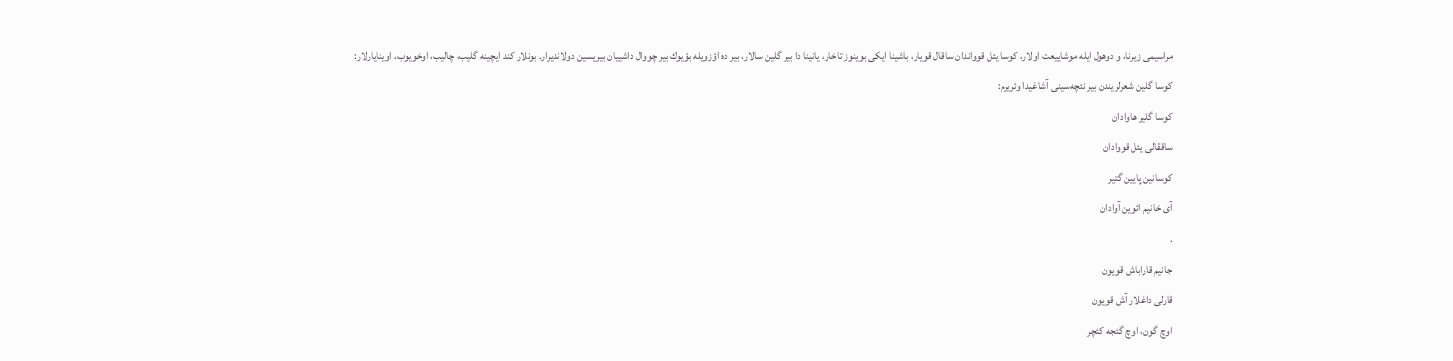مراسیمی زیرنا، و دوهول ایله موشاییعت اولار، كوسا یئل قوواندان ساقال قویار، باشینا ایكی بوینوز تاخار، یانینا دا بیر گلین سالار، بیر ده اؤزویله بؤیوك بیر چووال داشییان بیریسین دولاندیرار. بونلار كند ایچینه گلیب، چالیب، اوخویوب، اوینایارلار:
كوسا گلین شعرلریندن بیر نئچه‌سینی آشاغیدا وئریرم:
كوسا گلیر هاوادان
ساققالی یئل قووادان
كوسانین پایین گتیر
آی خانیم ائوین آوادان
.
جانیم قاراباش قویون
قارلی داغلار آش قویون
اوچ گون، اوچ گئجه كئچر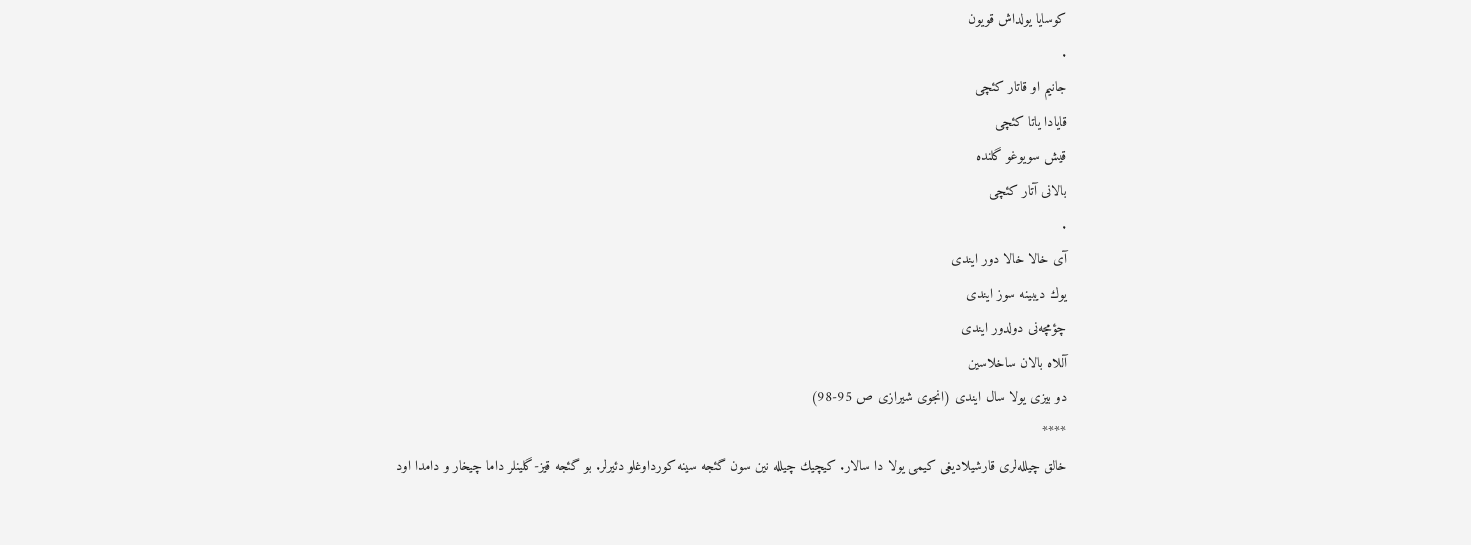كوسایا یولداش قویون
.
جانیم او قاتار كئچی
قایادا یاتا كئچی
قیش سویوغو گلنده
بالانی آتار كئچی
.
آی خالا خالا دور ایندی
یوك دیبینه سوز ایندی
چؤمچه‌نی دولدور ایندی
آللاه بالان ساخلاسین
دو بیزی یولا سال ایندی (انجوی شیرازی ص 95-98)
****
خالق چیلله‌لر‌ی قارشیلادیغی كیمی یولا دا سالار. كیچیك چیلله ‌نین سون گئجه‌ سینه كورداوغلو دئیرلر. بو گئجه قیز-گلینلر داما چیخار و دامدا اود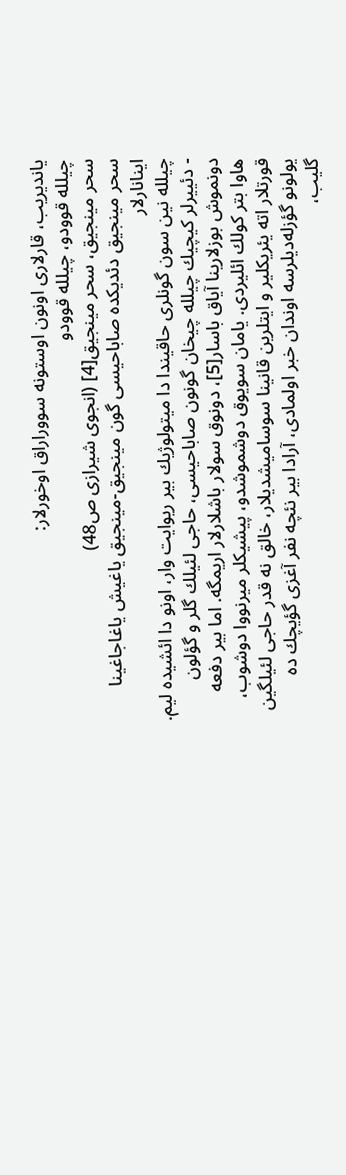یاندیریب، قارلاری اونون اوستونه سووراراق اوخورلار:
چیلله قوودو، چیلله قوودو
سحر مینجیق، سحر مینجیق[4] (انجوی شیرازی ص48)
سحر مینجیق دئدیكده صاباحیسی گون مینجیق-مینجیق یاغیش یاغاجاغینا اینانارلار
چیلله‌ نین سون گونلری حاقیندا دا میتولوژیك بیر ریوایت وار، اونو دا ائشیده ‌لیم.
- دئییرلر كیچیك چیلله چیخان گونون صاباحیسی، حاجی‌ لئیلك گلر و گؤلون دونموش بوزلارینا آیاق باسار[5]، دونوق سولار باشلارلار اریمگه. اما بیر دفعه هاوا بتر كولك ائلیردی. یامان سویوق دوشموشدو، پیشیكلر میرنووا دوشوب، قورتلار اته یئریكلیر و ایتلرین قانینا سوسامیشدیلار، خالق نه قدر حاجی لئیلگین یولونو گؤزله‌دیلرسه اوندان خبر اولمادی، آرادا بیر نئچه نفر آغزی‌ گؤیچك ده گلیب،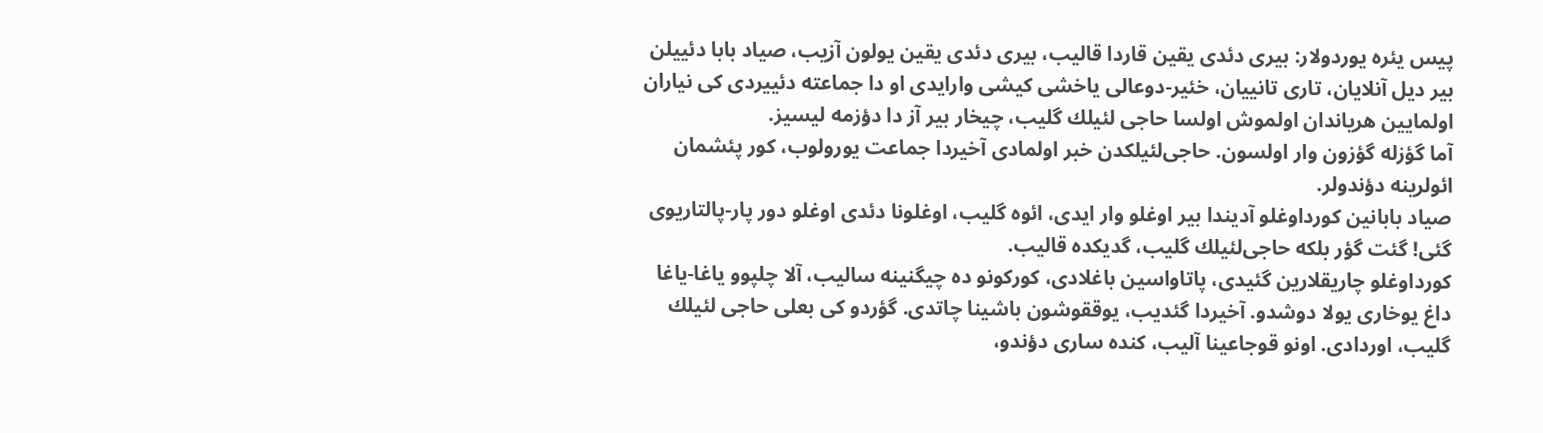پیس یئره یوردولار: بیری دئدی یقین قاردا قالیب، بیری دئدی یقین یولون آزیب، صیاد بابا دئییلن بیر دیل آنلایان، تاری تانییان، خئیر-دوعالی یاخشی كیشی وارایدی او دا جماعته دئییردی كی نیاران اولمایین هریاندان اولموش اولسا حاجی لئیلك گلیب، چیخار بیر آز دا دؤزمه ‌لیسیز.
آما گؤزله گؤزون وار اولسون. حاجی‌لئیلكدن خبر اولمادی آخیردا جماعت یورولوب، كور پئشمان ائولرینه دؤندولر.
صیاد بابانین كورداوغلو آدیندا بیر اوغلو وار ایدی، ائوه گلیب، اوغلونا دئدی اوغلو دور پار-پالتاریوی گئی! گئت گؤر بلكه حاجی‌لئیلك گلیب، گدیكده قالیب.
كورداوغلو چاریقلارین گئیدی، پاتاواسین باغلادی، كوركونو ده چیگنینه سالیب، آلا چلپوو یاغا-یاغا داغ یوخاری یولا دوشدو. آخیردا گئدیب، یوققوشون باشینا چاتدی. گؤردو كی بعلی حاجی لئیلك گلیب، اوردادی. اونو قوجاعینا آلیب، كنده ساری دؤندو،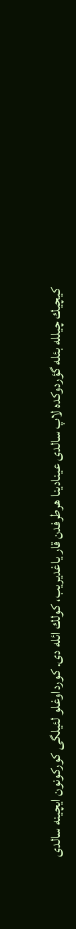كیچیك چیلله بئله گؤردوكده لاپ سالدی عینادینا هرطرفدن قار یاغدیریب، كولك ائله ‌دی. كورداوغلو لئیلگی كوركونون ایچینه سالدی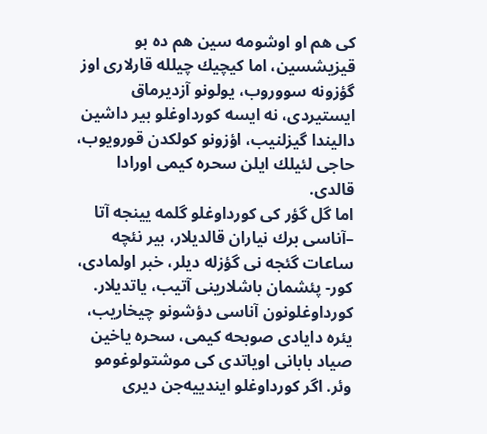كی هم او اوشومه‌ سین هم ده بو قیزیشسین، اما كیچیك چیلله قارلاری اوز گؤزونه سووروب، یولونو آزدیرماق ایستیردی، نه ایسه كورداوغلو بیر داشین دالیندا گیزلنیب، اؤزونو كولكدن قورویوب، حاجی لئیلك ایلن سحره كیمی اورادا قالدی.
اما گل گؤر كی كورداوغلو گلمه ‌یینجه آتا –آناسی برك نیاران قالدیلار، بیر نئچه ساعات گئجه ‌نی گؤزله ‌دیلر، خبر اولمادی، كور- پئشمان باشلارینی آتیب، یاتدیلار.
كورداوغلونون آناسی دؤشونو چیخاریب، یئره دایادی صوبحه كیمی، سحره یاخین صیاد بابانی اویاتدی كی موشتولوغومو وئر. اگر كورداوغلو ایندییه‌جن دیری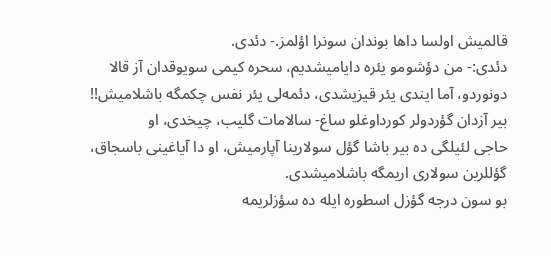قالمیش اولسا داها بوندان سونرا اؤلمز.- دئدی.
دئدی:- من دؤشومو یئره دایامیشدیم، سحره كیمی سویوقدان آز قالا دونوردو، آما ایندی یئر قیزیشدی، دئمه‌لی یئر نفس چكمگه باشلامیش!!
بیر آزدان گؤردولر كورداوغلو ساغ- سالامات گلیب، چیخدی، او حاجی ‌لئیلگی ده بیر باشا گؤل سولارینا آپارمیش، او دا آیاغینی باسجاق، گؤللرین سولاری اریمگه باشلامیشدی.
بو سون درجه گؤزل اسطوره ‌ایله ده سؤزلریمه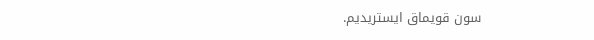سون قویماق ایستریدیم.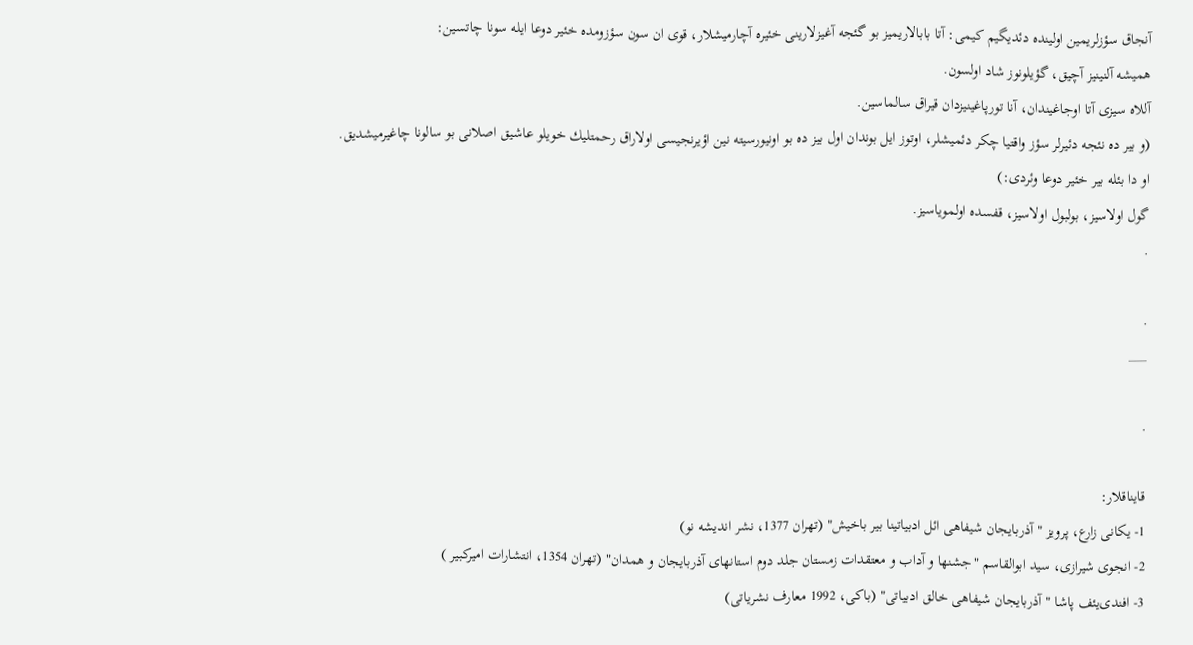آنجاق سؤزلریمین اولینده دئدیگیم كیمی: آتا بابالاریمیز بو گئجه آغیزلارینی خئیره آچارمیشلار، قوی ان سون سؤزومده خئیر دوعا ایله سونا چاتسین:
همیشه آلنینیز آچیق، گؤیلونوز شاد اولسون.
آللاه سیزی آتا اوجاغیندان، آنا تورپاغینیزدان قیراق سالماسین.
(و بیر ده نئجه دئیرلر سؤز واقتیا چكر دئمیشلر، اوتوز ایل بوندان اول بیز ده بو اونیورسیته نین اؤیرنجیسی اولاراق رحمتلیك خویلو عاشیق اصلانی بو سالونا چاغیرمیشدیق. او دا بئله بیر خئیر دوعا وئردی:)
گول اولاسیز، بولبول اولاسیز، قفسده اولمویاسیز.
.

.
___

.

قایناقلار:
1- یكانی زارع، پرویز " آذربایجان شیفاهی ائل ادبیاتینا بیر باخیش" (تهران 1377، نشر اندیشه نو)
2- انجوی شیرازی، سید ابوالقاسم "جشنها و آداب و معتقدات زمستان جلد دوم استانهای آذربایجان و همدان" (تهران 1354، انتشارات امیركبیر )
3- افندی‌یئف پاشا "آذربایجان شیفاهی خالق ادبیاتی" (باكی، 1992 معارف نشریاتی)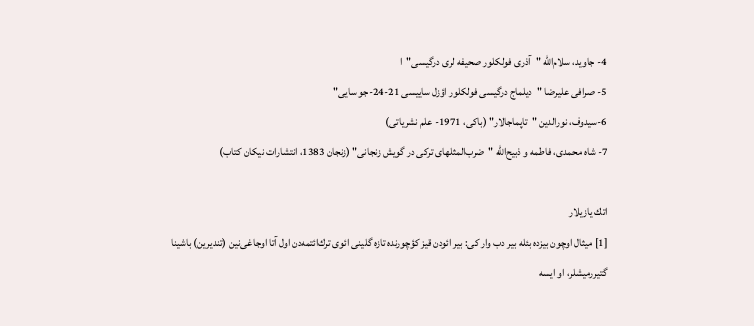4- جاوید، سلام‌الله "آذری فولكلور صحیفه لری درگیسی"ا
5- صرافی علیرضا "دیلماج درگیسی فولكلور اؤزل ساییسی 21-24-جو سایی"
6-سیدوف، نورالدین "تاپماجالار" (باكی، 1971- علم نشریاتی)
7- شاه محمدی، فاطمه و ذبیح‌الله "ضرب‌المثلهای تركی در گویش زنجانی" (زنجان 1383، انتشارات نیكان كتاب)

اتك یازیلار
[1] میثال اوچون بیزده بئله بیر دب وار كی: بیر ائودن قیز كؤچورنده تازه گلینی ائوی ترك‌ائتمه‌دن اول آتا اوجاغی‌نین (تندیرین) باشینا گتیررمیشلر، او ایسه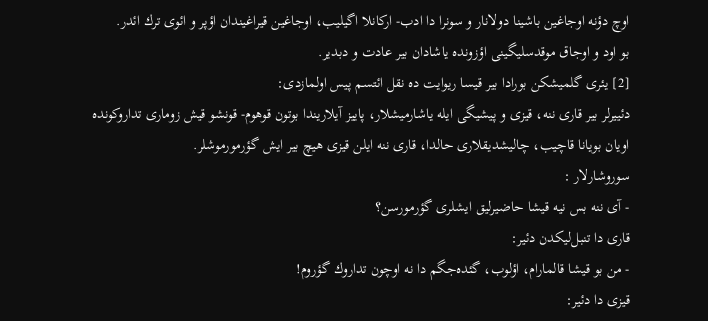اوچ دؤنه اوجاغین باشینا دولانار و سونرا دا ادب- اركانلا اگیلیب، اوجاغین قیراغیندان اؤپر و ائوی ترك ائدر.
بو اود و اوجاق موقدسلیگینی اؤزونده یاشادان بیر عادت و دبدیر.
[2] یئری گلمیشكن بورادا بیر قیسا ریوایت ده نقل ائتسم پیس اولمازدی:
دئییرلر بیر قاری ننه‌، قیزی و پیشیگی ایله یاشارمیشلار، پاییز آیلاریندا بوتون قوهوم- قونشو قیش زوماری تداروكونده اویان بویانا قاچیب، چالیشدیقلاری حالدا، قاری ننه ایلن قیزی هیچ بیر ایش گؤرمورموشلر.
سوروشارلار :
- آی ننه بس نیه قیشا حاضیرلیق ایشلری گؤرمورسن؟
قاری دا تنبل‌لیكدن دئیر:
- من بو قیشا قالمارام، اؤلوب، گئده‌جگم دا نه اوچون تداروك گؤروم!
قیزی دا دئیر: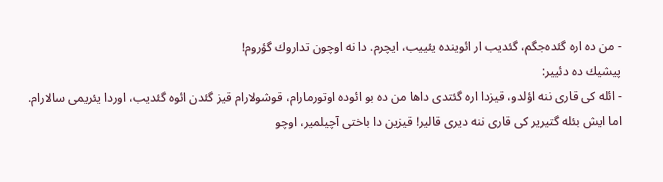- من ده اره گئده‌جگم، گئدیب ار ائوینده یئییب، ایچرم. دا نه اوچون تداروك گؤروم!
پیشیك ده دئییر:
- ائله كی قاری ننه اؤلدو، قیزدا اره گئتدی داها من ده بو ائوده اوتورمارام، قوشولارام قیز گئدن ائوه گئدیب، اوردا یئریمی سالارام.
اما ایش بئله گتیریر كی قاری ننه دیری قالیر! قیزین دا باختی آچیلمیر، اوچو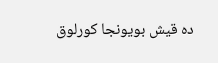ده قیش بویونجا كورلوق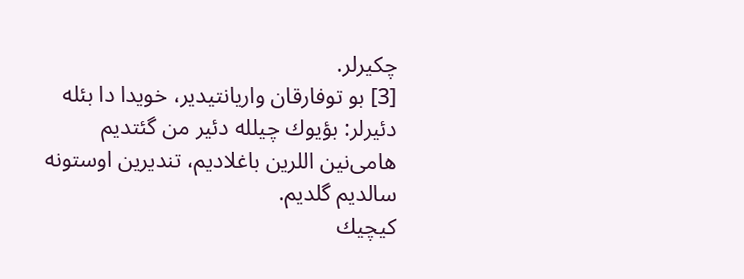چكیرلر.
[3] بو توفارقان واریانتیدیر، خویدا دا بئله دئیرلر: بؤیوك چیلله دئیر من گئتدیم هامی‌نین اللرین باغلادیم، تندیرین اوستونه سالدیم گلدیم.
كیچیك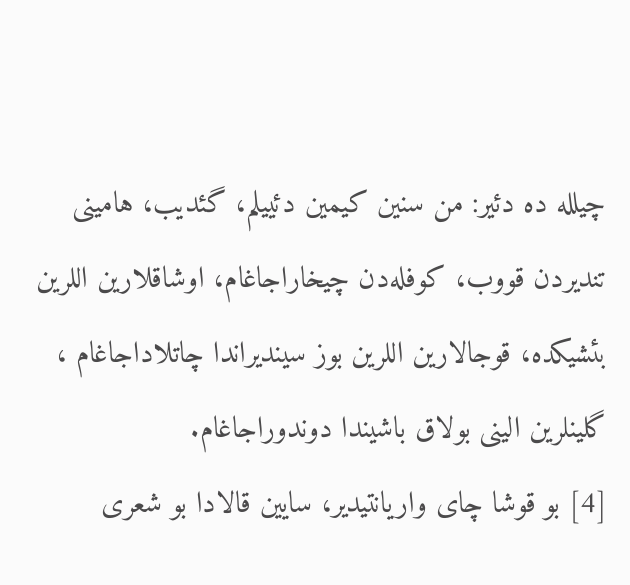چیلله ده دئیر: من سنین كیمین دئییلم، گئدیب، هامینی تندیردن قووب، كوفله‌دن چیخاراجاغام، اوشاقلارین اللرین بئشیكده، قوجالارین اللرین بوز سیندیراندا چاتلاداجاغام ، گلینلرین الینی بولاق باشیندا دوندوراجاغام.
[4] بو قوشا چای واریانتیدیر، سایین قالادا بو شعری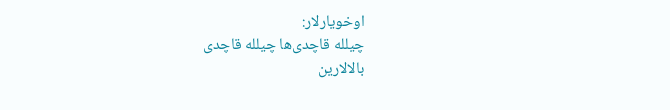اوخویارلار:
چیلله قاچدی‌ها چیلله قاچدی
بالالارین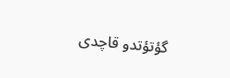گؤتؤتدو قاچدی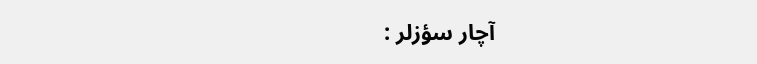آچار سؤزلر :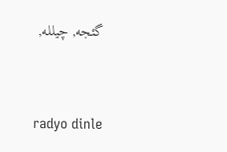گئجه, چیلله,


radyo dinle